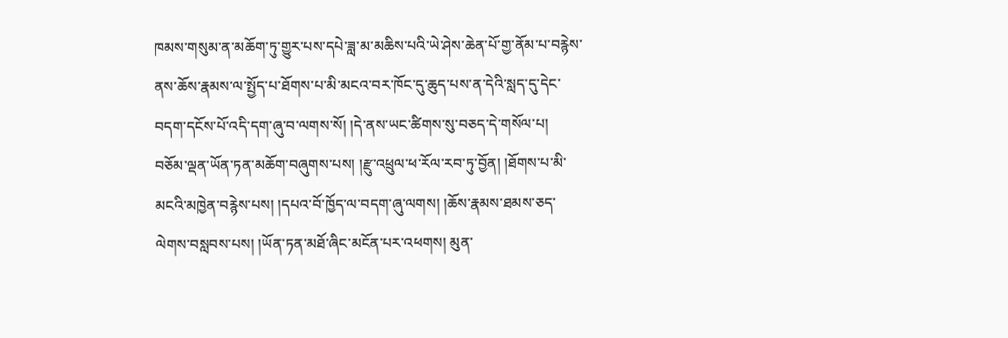ཁམས་གསུམ་ན་མཆོག་ཏུ་གྱུར་པས་དཔེ་ཟླ་མ་མཆིས་པའི་ཡེ་ཤེས་ཆེན་པོ་གྱ་ནོམ་པ་བརྙེས་ནས་ཆོས་རྣམས་ལ་སྤྱོད་པ་ཐོགས་པ་མི་མངའ་བར་ཁོང་དུ་ཆུད་པས་ན་དེའི་སླད་དུ་དེང་བདག་དངོས་པོ་འདི་དག་ཞུ་བ་ལགས་སོ། །དེ་ནས་ཡང་ཚིགས་སུ་བཅད་དེ་གསོལ་པ། བཅོམ་ལྡན་ཡོན་ཏན་མཆོག་བཞུགས་པས། །རྫུ་འཕྲུལ་ཕ་རོལ་རབ་ཏུ་བྱོན། །ཐོགས་པ་མི་མངའི་མཁྱེན་བརྙེས་པས། །དཔའ་བོ་ཁྱོད་ལ་བདག་ཞུ་ལགས། །ཆོས་རྣམས་ཐམས་ཅད་ལེགས་བསླབས་པས། །ཡོན་ཏན་མཐོ་ཞིང་མངོན་པར་འཕགས། མུན་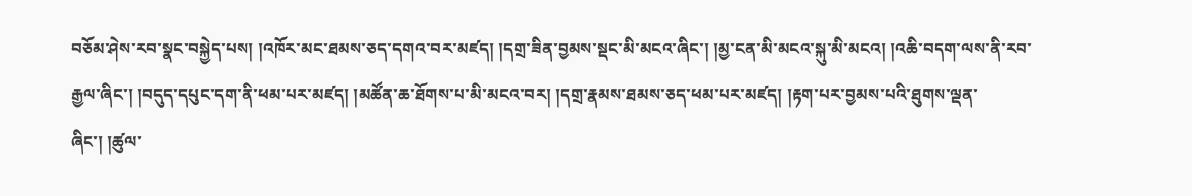བཅོམ་ཤེས་རབ་སྣང་བསྐྱེད་པས། །འཁོར་མང་ཐམས་ཅད་དགའ་བར་མཛད། །དགྲ་ཟིན་བྱམས་སྡང་མི་མངའ་ཞིང་། །མྱ་ངན་མི་མངའ་སྐུ་མི་མངའ། །འཆི་བདག་ལས་ནི་རབ་རྒྱལ་ཞིང་། །བདུད་དཔུང་དག་ནི་ཕམ་པར་མཛད། །མཚོན་ཆ་ཐོགས་པ་མི་མངའ་བར། །དགྲ་རྣམས་ཐམས་ཅད་ཕམ་པར་མཛད། །རྟག་པར་བྱམས་པའི་ཐུགས་ལྡན་ཞིང་། །ཚུལ་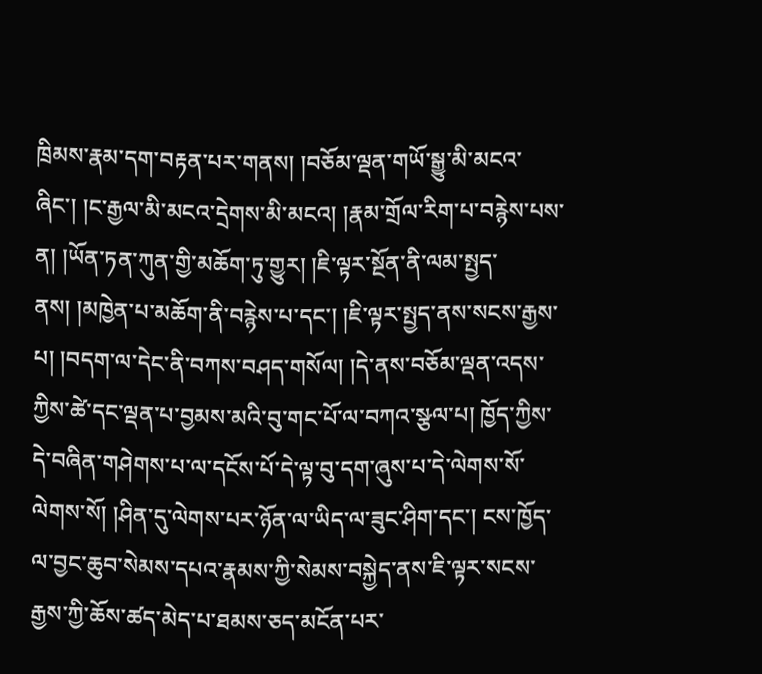ཁྲིམས་རྣམ་དག་བརྟན་པར་གནས། །བཅོམ་ལྡན་གཡོ་སྒྱུ་མི་མངའ་ཞིང་། །ང་རྒྱལ་མི་མངའ་དྲེགས་མི་མངའ། །རྣམ་གྲོལ་རིག་པ་བརྙེས་པས་ན། །ཡོན་ཏན་ཀུན་གྱི་མཆོག་ཏུ་གྱུར། །ཇི་ལྟར་སྔོན་ནི་ལམ་སྤྱད་ནས། །མཁྱེན་པ་མཆོག་ནི་བརྙེས་པ་དང་། །ཇི་ལྟར་སྤྱད་ནས་སངས་རྒྱས་པ། །བདག་ལ་དེང་ནི་བཀས་བཤད་གསོལ། །དེ་ནས་བཅོམ་ལྡན་འདས་ཀྱིས་ཚེ་དང་ལྡན་པ་བྱམས་མའི་བུ་གང་པོ་ལ་བཀའ་སྩལ་པ། ཁྱོད་ཀྱིས་དེ་བཞིན་གཤེགས་པ་ལ་དངོས་པོ་དེ་ལྟ་བུ་དག་ཞུས་པ་དེ་ལེགས་སོ་ལེགས་སོ། །ཤིན་དུ་ལེགས་པར་ཉོན་ལ་ཡིད་ལ་ཟུང་ཤིག་དང་། ངས་ཁྱོད་ལ་བྱང་ཆུབ་སེམས་དཔའ་རྣམས་ཀྱི་སེམས་བསྐྱེད་ནས་ཇི་ལྟར་སངས་རྒྱས་ཀྱི་ཆོས་ཚད་མེད་པ་ཐམས་ཅད་མངོན་པར་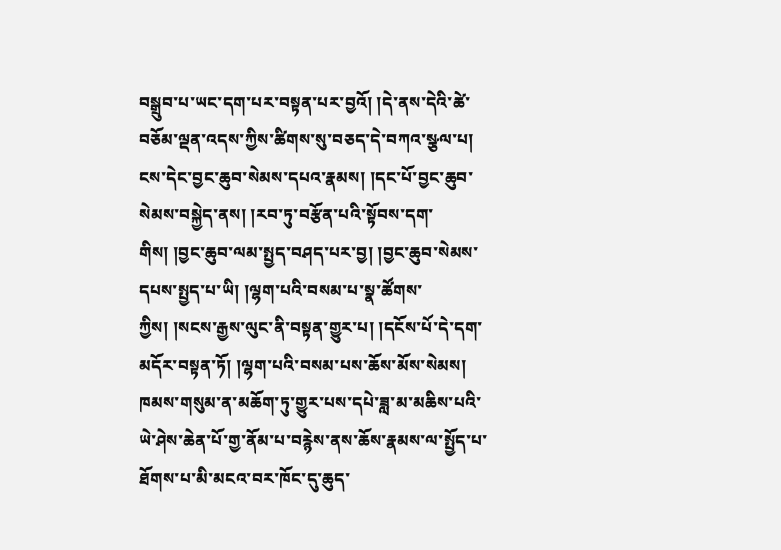བསྒྲུབ་པ་ཡང་དག་པར་བསྟན་པར་བྱའོ། །དེ་ནས་དེའི་ཚེ་བཅོམ་ལྡན་འདས་ཀྱིས་ཚིགས་སུ་བཅད་དེ་བཀའ་སྩལ་པ། ངས་དེང་བྱང་ཆུབ་སེམས་དཔའ་རྣམས། །དང་པོ་བྱང་ཆུབ་སེམས་བསྐྱེད་ནས། །རབ་ཏུ་བརྩོན་པའི་སྟོབས་དག་གིས། །བྱང་ཆུབ་ལམ་སྤྱད་བཤད་པར་བྱ། །བྱང་ཆུབ་སེམས་དཔས་སྤྱད་པ་ཡི། །ལྷག་པའི་བསམ་པ་སྣ་ཚོགས་ཀྱིས། །སངས་རྒྱས་ལུང་ནི་བསྟན་གྱུར་པ། །དངོས་པོ་དེ་དག་མདོར་བསྟན་ཏོ། །ལྷག་པའི་བསམ་པས་ཆོས་མོས་སེམས།
ཁམས་གསུམ་ན་མཆོག་ཏུ་གྱུར་པས་དཔེ་ཟླ་མ་མཆིས་པའི་ཡེ་ཤེས་ཆེན་པོ་གྱ་ནོམ་པ་བརྙེས་ནས་ཆོས་རྣམས་ལ་སྤྱོད་པ་ཐོགས་པ་མི་མངའ་བར་ཁོང་དུ་ཆུད་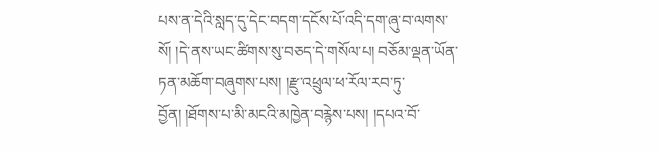པས་ན་དེའི་སླད་དུ་དེང་བདག་དངོས་པོ་འདི་དག་ཞུ་བ་ལགས་སོ། །དེ་ནས་ཡང་ཚིགས་སུ་བཅད་དེ་གསོལ་པ། བཅོམ་ལྡན་ཡོན་ཏན་མཆོག་བཞུགས་པས། །རྫུ་འཕྲུལ་ཕ་རོལ་རབ་ཏུ་བྱོན། །ཐོགས་པ་མི་མངའི་མཁྱེན་བརྙེས་པས། །དཔའ་བོ་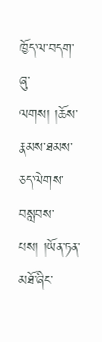ཁྱོད་ལ་བདག་ཞུ་ལགས། །ཆོས་རྣམས་ཐམས་ཅད་ལེགས་བསླབས་པས། །ཡོན་ཏན་མཐོ་ཞིང་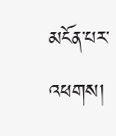མངོན་པར་འཕགས།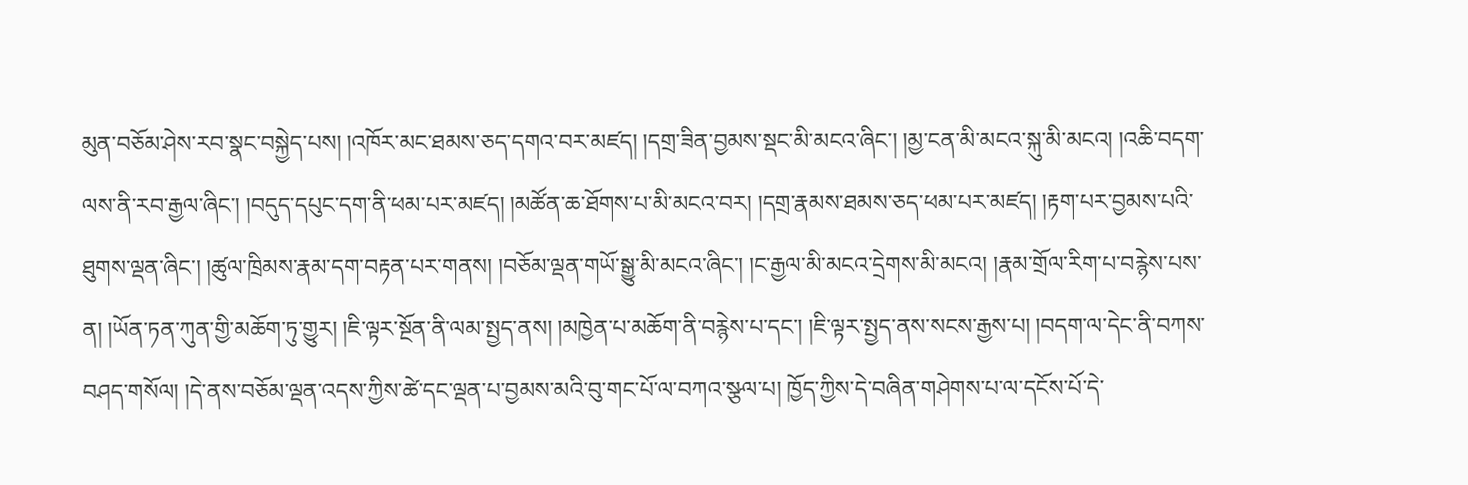མུན་བཅོམ་ཤེས་རབ་སྣང་བསྐྱེད་པས། །འཁོར་མང་ཐམས་ཅད་དགའ་བར་མཛད། །དགྲ་ཟིན་བྱམས་སྡང་མི་མངའ་ཞིང་། །མྱ་ངན་མི་མངའ་སྐུ་མི་མངའ། །འཆི་བདག་ལས་ནི་རབ་རྒྱལ་ཞིང་། །བདུད་དཔུང་དག་ནི་ཕམ་པར་མཛད། །མཚོན་ཆ་ཐོགས་པ་མི་མངའ་བར། །དགྲ་རྣམས་ཐམས་ཅད་ཕམ་པར་མཛད། །རྟག་པར་བྱམས་པའི་ཐུགས་ལྡན་ཞིང་། །ཚུལ་ཁྲིམས་རྣམ་དག་བརྟན་པར་གནས། །བཅོམ་ལྡན་གཡོ་སྒྱུ་མི་མངའ་ཞིང་། །ང་རྒྱལ་མི་མངའ་དྲེགས་མི་མངའ། །རྣམ་གྲོལ་རིག་པ་བརྙེས་པས་ན། །ཡོན་ཏན་ཀུན་གྱི་མཆོག་ཏུ་གྱུར། །ཇི་ལྟར་སྔོན་ནི་ལམ་སྤྱད་ནས། །མཁྱེན་པ་མཆོག་ནི་བརྙེས་པ་དང་། །ཇི་ལྟར་སྤྱད་ནས་སངས་རྒྱས་པ། །བདག་ལ་དེང་ནི་བཀས་བཤད་གསོལ། །དེ་ནས་བཅོམ་ལྡན་འདས་ཀྱིས་ཚེ་དང་ལྡན་པ་བྱམས་མའི་བུ་གང་པོ་ལ་བཀའ་སྩལ་པ། ཁྱོད་ཀྱིས་དེ་བཞིན་གཤེགས་པ་ལ་དངོས་པོ་དེ་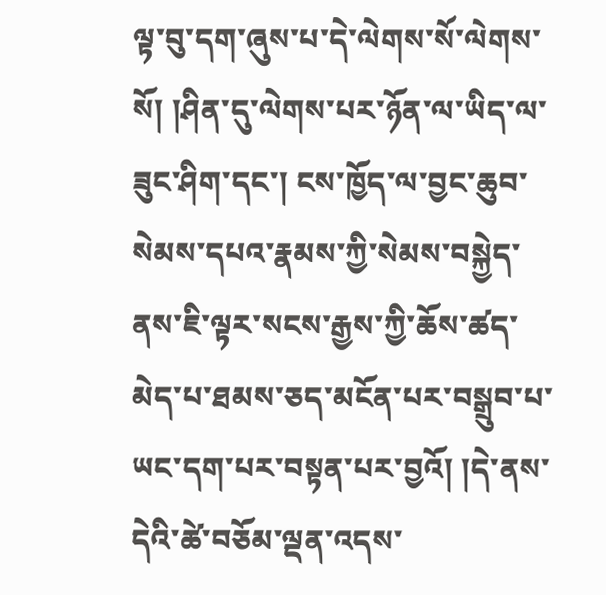ལྟ་བུ་དག་ཞུས་པ་དེ་ལེགས་སོ་ལེགས་སོ། །ཤིན་དུ་ལེགས་པར་ཉོན་ལ་ཡིད་ལ་ཟུང་ཤིག་དང་། ངས་ཁྱོད་ལ་བྱང་ཆུབ་སེམས་དཔའ་རྣམས་ཀྱི་སེམས་བསྐྱེད་ནས་ཇི་ལྟར་སངས་རྒྱས་ཀྱི་ཆོས་ཚད་མེད་པ་ཐམས་ཅད་མངོན་པར་བསྒྲུབ་པ་ཡང་དག་པར་བསྟན་པར་བྱའོ། །དེ་ནས་དེའི་ཚེ་བཅོམ་ལྡན་འདས་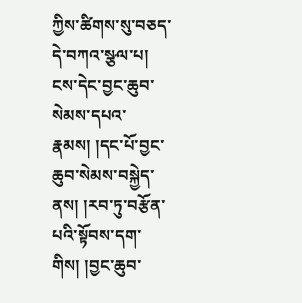ཀྱིས་ཚིགས་སུ་བཅད་དེ་བཀའ་སྩལ་པ། ངས་དེང་བྱང་ཆུབ་སེམས་དཔའ་རྣམས། །དང་པོ་བྱང་ཆུབ་སེམས་བསྐྱེད་ནས། །རབ་ཏུ་བརྩོན་པའི་སྟོབས་དག་གིས། །བྱང་ཆུབ་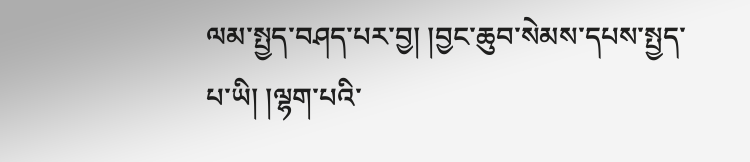ལམ་སྤྱད་བཤད་པར་བྱ། །བྱང་ཆུབ་སེམས་དཔས་སྤྱད་པ་ཡི། །ལྷག་པའི་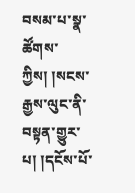བསམ་པ་སྣ་ཚོགས་ཀྱིས། །སངས་རྒྱས་ལུང་ནི་བསྟན་གྱུར་པ། །དངོས་པོ་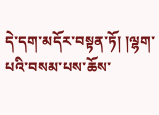དེ་དག་མདོར་བསྟན་ཏོ། །ལྷག་པའི་བསམ་པས་ཆོས་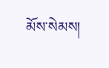མོས་སེམས།